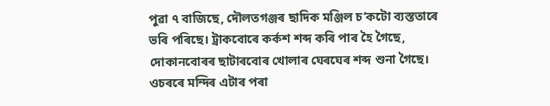পুৱা ৭ বাজিছে, দৌলতগঞ্জৰ ছাদিক মঞ্জিল চ’কটো ব্যস্ততাৰে ভৰি পৰিছে। ট্ৰাকবোৰে কৰ্কশ শব্দ কৰি পাৰ হৈ গৈছে, দোকানবোৰৰ ছাটাৰবোৰ খোলাৰ ঘেৰঘেৰ শব্দ শুনা গৈছে। ওচৰৰে মন্দিৰ এটাৰ পৰা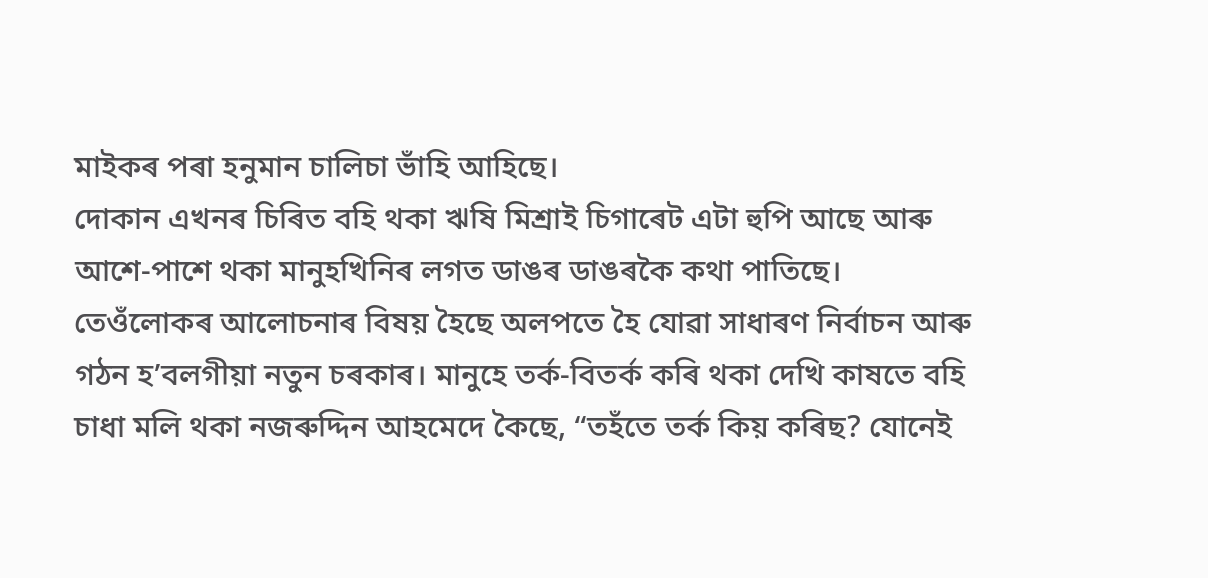মাইকৰ পৰা হনুমান চালিচা ভাঁহি আহিছে।
দোকান এখনৰ চিৰিত বহি থকা ঋষি মিশ্ৰাই চিগাৰেট এটা হুপি আছে আৰু আশে-পাশে থকা মানুহখিনিৰ লগত ডাঙৰ ডাঙৰকৈ কথা পাতিছে। তেওঁলোকৰ আলোচনাৰ বিষয় হৈছে অলপতে হৈ যোৱা সাধাৰণ নিৰ্বাচন আৰু গঠন হ’বলগীয়া নতুন চৰকাৰ। মানুহে তৰ্ক-বিতৰ্ক কৰি থকা দেখি কাষতে বহি চাধা মলি থকা নজৰুদ্দিন আহমেদে কৈছে, “তহঁতে তৰ্ক কিয় কৰিছ? যোনেই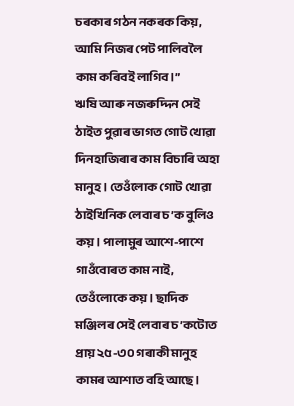চৰকাৰ গঠন নকৰক কিয়, আমি নিজৰ পেট পালিবলৈ কাম কৰিবই লাগিব।”
ঋষি আৰু নজৰুদ্দিন সেই ঠাইত পুৱাৰ ভাগত গোট খোৱা দিনহাজিৰাৰ কাম বিচাৰি অহা মানুহ। তেওঁলোক গোট খোৱা ঠাইখিনিক লেবাৰ চ’ক বুলিও কয়। পালামুৰ আশে-পাশে গাওঁবোৰত কাম নাই, তেওঁলোকে কয়। ছাদিক মঞ্জিলৰ সেই লেবাৰ চ’কটোত প্ৰায় ২৫-৩০ গৰাকী মানুহ কামৰ আশাত বহি আছে।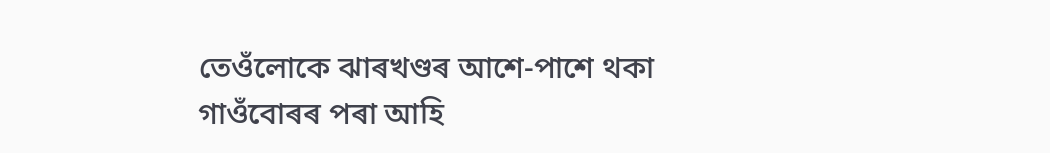তেওঁলোকে ঝাৰখণ্ডৰ আশে-পাশে থকা গাওঁবোৰৰ পৰা আহি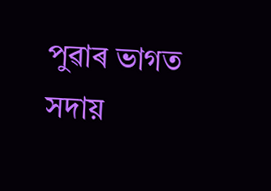পুৱাৰ ভাগত সদায়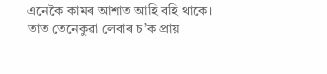এনেকৈ কামৰ আশাত আহি বহি থাকে। তাত তেনেকুৱা লেবাৰ চ’ক প্ৰায়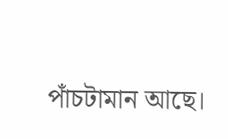পাঁচটামান আছে।